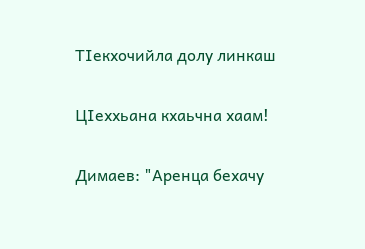ТIекхочийла долу линкаш

ЦIеххьана кхаьчна хаам!

Димаев: "Аренца бехачу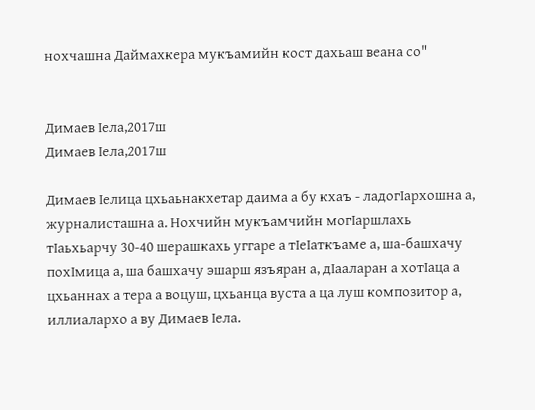нохчашна Даймахкера мукъамийн кост дахьаш веана со"


Димаев Iела,2017ш
Димаев Iела,2017ш

Димаев Iелица цхьаьнакхетар даима а бу кхаъ - ладогIархошна а, журналисташна а. Нохчийн мукъамчийн могIаршлахь тIаьхьарчу 30-40 шерашкахь уггаре а тIеIаткъаме а, ша-башхачу похIмица а, ша башхачу эшарш язъяран а, дIааларан а хотIаца а цхьаннах а тера а воцуш, цхьанца вуста а ца луш композитор а, иллиалархо а ву Димаев Iела.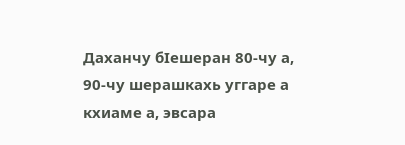Даханчу бIешеран 80-чу а, 90-чу шерашкахь уггаре а кхиаме а, эвсара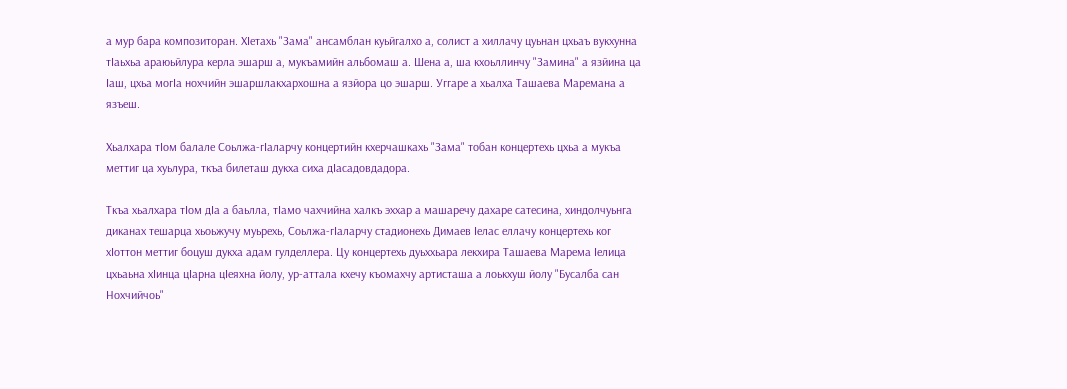а мур бара композиторан. ХIетахь "Зама" ансамблан куьйгалхо а, солист а хиллачу цуьнан цхьаъ вукхунна тIаьхьа араюьйлура керла эшарш а, мукъамийн альбомаш а. Шена а, ша кхоьллинчу "Замина" а язйина ца Iаш, цхьа могIа нохчийн эшаршлакхархошна а язйора цо эшарш. Уггаре а хьалха Ташаева Маремана а язъеш.

Хьалхара тIом балале Соьлжа-гIаларчу концертийн кхерчашкахь "Зама" тобан концертехь цхьа а мукъа меттиг ца хуьлура, ткъа билеташ дукха сиха дIасадовдадора.

Ткъа хьалхара тIом дIа а баьлла, тIамо чахчийна халкъ эххар а машаречу дахаре сатесина, хиндолчуьнга диканах тешарца хьоьжучу муьрехь, Соьлжа-гIаларчу стадионехь Димаев Iелас еллачу концертехь ког хIоттон меттиг боцуш дукха адам гулделлера. Цу концертехь дуьххьара лекхира Ташаева Марема Iелица цхьаьна хIинца цIарна цIеяхна йолу, ур-аттала кхечу къомахчу артисташа а лоькхуш йолу "Бусалба сан Нохчийчоь"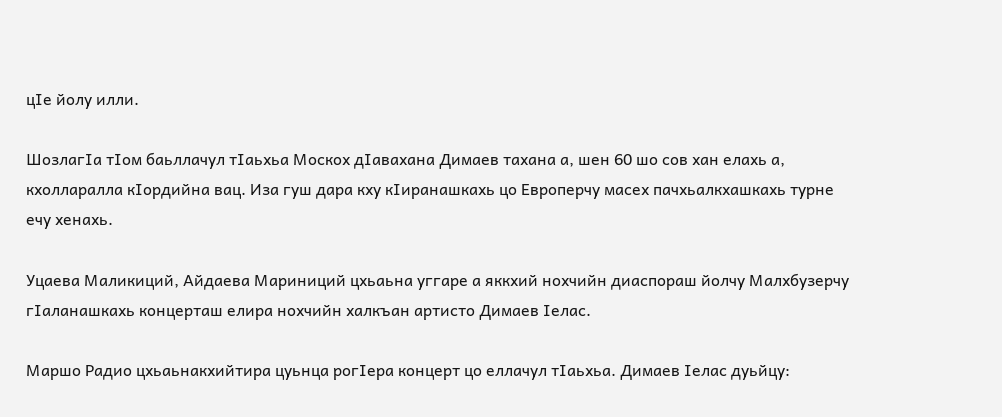цIе йолу илли.

ШозлагIа тIом баьллачул тIаьхьа Москох дIавахана Димаев тахана а, шен 60 шо сов хан елахь а, кхолларалла кIордийна вац. Иза гуш дара кху кIиранашкахь цо Европерчу масех пачхьалкхашкахь турне ечу хенахь.

Уцаева Маликиций, Айдаева Мариниций цхьаьна уггаре а яккхий нохчийн диаспораш йолчу Малхбузерчу гIаланашкахь концерташ елира нохчийн халкъан артисто Димаев Iелас.

Маршо Радио цхьаьнакхийтира цуьнца рогIера концерт цо еллачул тIаьхьа. Димаев Iелас дуьйцу: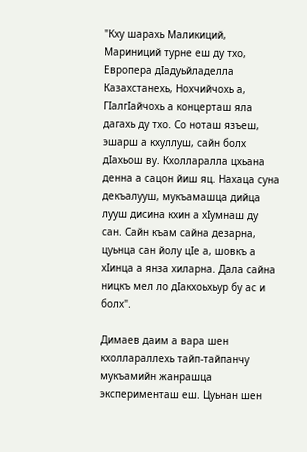"Кху шарахь Маликиций, Мариниций турне еш ду тхо, Европера дIадуьйладелла Казахстанехь, Нохчийчохь а, ГIалгIайчохь а концерташ яла дагахь ду тхо. Со ноташ язъеш, эшарш а кхуллуш, сайн болх дIахьош ву. Кхолларалла цхьана денна а сацон йиш яц. Нахаца суна декъалууш, мукъамашца дийца лууш дисина кхин а хIумнаш ду сан. Сайн къам сайна дезарна, цуьнца сан йолу цIе а, шовкъ а хIинца а янза хиларна. Дала сайна ницкъ мел ло дIакхоьхьур бу ас и болх".

Димаев даим а вара шен кхоллараллехь тайп-тайпанчу мукъамийн жанрашца эксперименташ еш. Цуьнан шен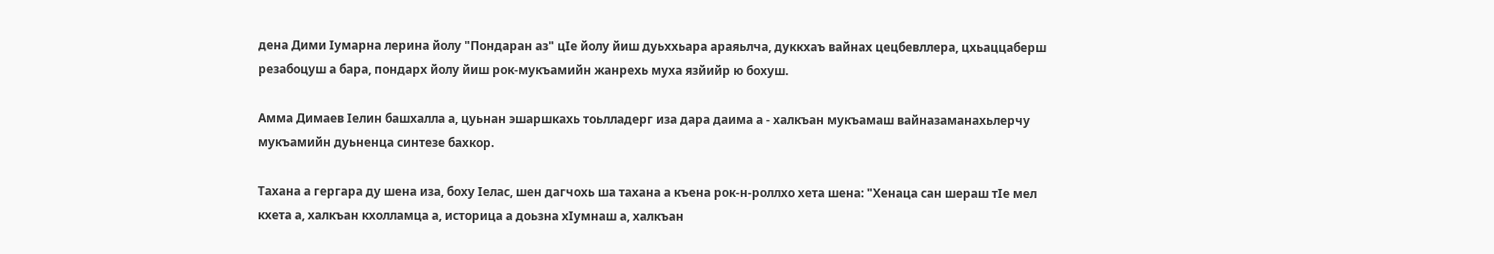дена Дими Iумарна лерина йолу "Пондаран аз" цIе йолу йиш дуьххьара араяьлча, дуккхаъ вайнах цецбевллера, цхьаццаберш резабоцуш а бара, пондарх йолу йиш рок-мукъамийн жанрехь муха язйийр ю бохуш.

Амма Димаев Iелин башхалла а, цуьнан эшаршкахь тоьлладерг иза дара даима а - халкъан мукъамаш вайназаманахьлерчу мукъамийн дуьненца синтезе бахкор.

Тахана а гергара ду шена иза, боху Iелас, шен дагчохь ша тахана а къена рок-н-роллхо хета шена: "Хенаца сан шераш тIе мел кхета а, халкъан кхолламца а, историца а доьзна хIумнаш а, халкъан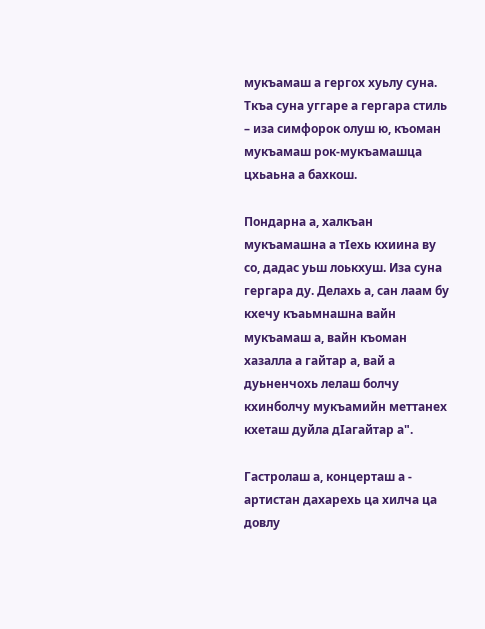мукъамаш а гергох хуьлу суна. Ткъа суна уггаре а гергара стиль – иза симфорок олуш ю, къоман мукъамаш рок-мукъамашца цхьаьна а бахкош.

Пондарна а, халкъан мукъамашна а тIехь кхиина ву со, дадас уьш лоькхуш. Иза суна гергара ду. Делахь а, сан лаам бу кхечу къаьмнашна вайн мукъамаш а, вайн къоман хазалла а гайтар а, вай а дуьненчохь лелаш болчу кхинболчу мукъамийн меттанех кхеташ дуйла дIагайтар а".

Гастролаш а, концерташ а - артистан дахарехь ца хилча ца довлу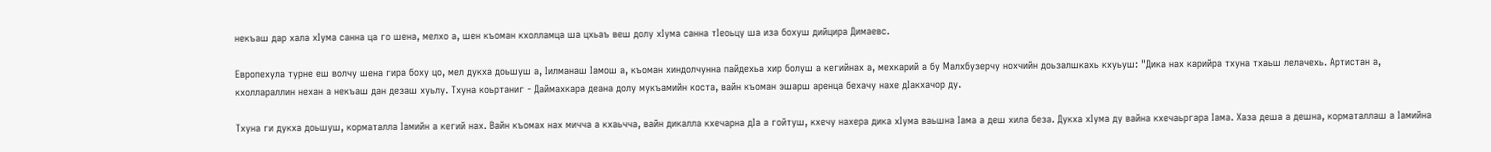некъаш дар хала хIума санна ца го шена, мелхо а, шен къоман кхолламца ша цхьаъ веш долу хIума санна тIеоьцу ша иза бохуш дийцира Димаевс.

Европехула турне еш волчу шена гира боху цо, мел дукха доьшуш а, Iилманаш Iамош а, къоман хиндолчунна пайдехьа хир болуш а кегийнах а, мехкарий а бу Малхбузерчу нохчийн доьзалшкахь кхуьуш: "Дика нах карийра тхуна тхаьш лелачехь. Артистан а, кхоллараллин нехан а некъаш дан дезаш хуьлу. Тхуна коьртаниг - Даймахкара деана долу мукъамийн коста, вайн къоман эшарш аренца бехачу нахе дIакхачор ду.

Тхуна ги дукха доьшуш, корматалла Iамийн а кегий нах. Вайн къомах нах мичча а кхаьчча, вайн дикалла кхечарна дIа а гойтуш, кхечу нахера дика хIума ваьшна Iама а деш хила беза. Дукха хIума ду вайна кхечаьргара Iама. Хаза деша а дешна, корматаллаш а Iамийна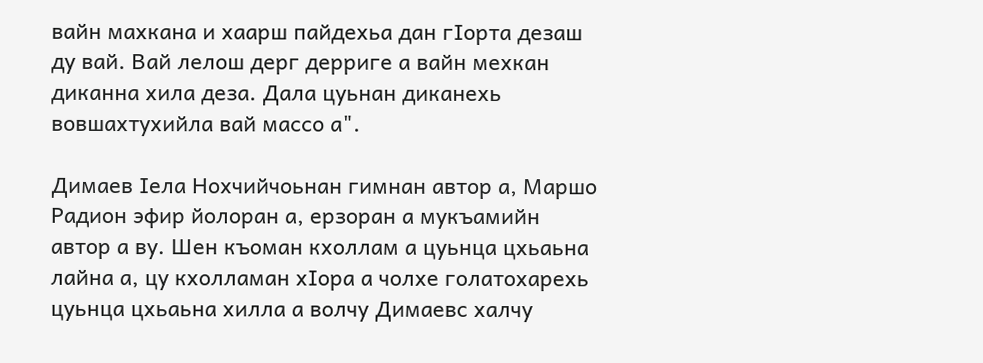вайн махкана и хаарш пайдехьа дан гIорта дезаш ду вай. Вай лелош дерг дерриге а вайн мехкан диканна хила деза. Дала цуьнан диканехь вовшахтухийла вай массо а".

Димаев Iела Нохчийчоьнан гимнан автор а, Маршо Радион эфир йолоран а, ерзоран а мукъамийн автор а ву. Шен къоман кхоллам а цуьнца цхьаьна лайна а, цу кхолламан хIора а чолхе голатохарехь цуьнца цхьаьна хилла а волчу Димаевс халчу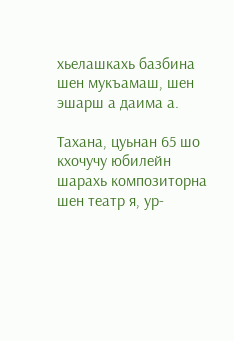хьелашкахь базбина шен мукъамаш, шен эшарш а даима а.

Тахана, цуьнан 65 шо кхочучу юбилейн шарахь композиторна шен театр я, ур-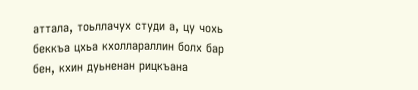аттала, тоьллачух студи а, цу чохь беккъа цхьа кхоллараллин болх бар бен, кхин дуьненан рицкъана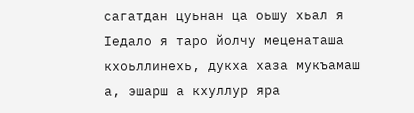сагатдан цуьнан ца оьшу хьал я Iедало я таро йолчу меценаташа кхоьллинехь, дукха хаза мукъамаш а, эшарш а кхуллур яра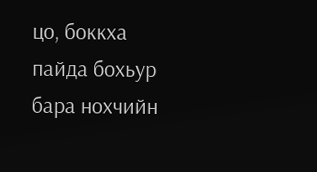цо, боккха пайда бохьур бара нохчийн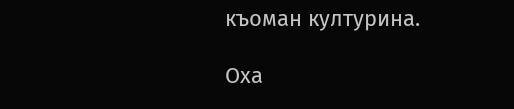къоман културина.

Оха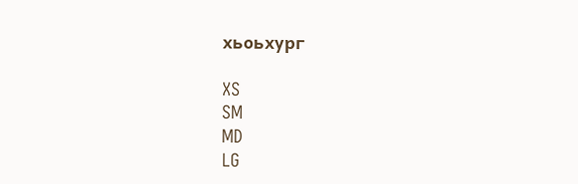хьоьхург

XS
SM
MD
LG